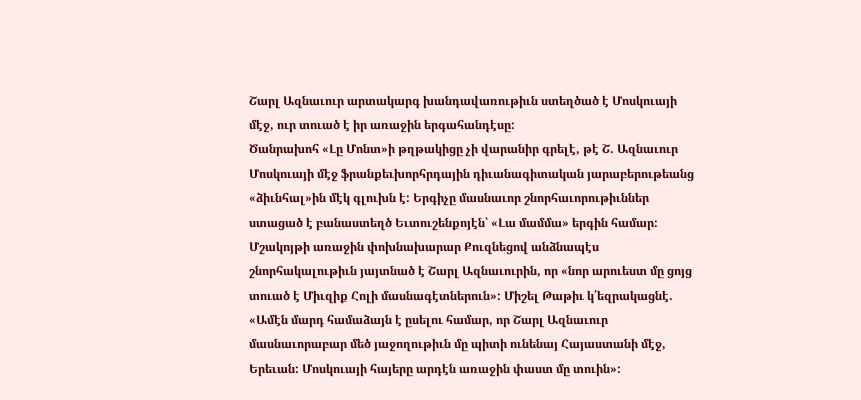Շարլ Ազնաւուր արտակարգ խանդավառութիւն ստեղծած է Մոսկուայի մէջ, ուր տուած է իր առաջին երգահանդէսը:
Ծանրախոհ «Լը Մոնտ»ի թղթակիցը չի վարանիր գրելէ, թէ Շ. Ազնաւուր Մոսկուայի մէջ ֆրանքեւխորհրդային դիւանագիտական յարաբերութեանց «ձիւնհալ»ին մէկ գլուխն է: Երգիչը մասնաւոր շնորհաւորութիւններ ստացած է բանաստեղծ Եւտուշենքոյէն՝ «Լա մամմա» երգին համար: Մշակոյթի առաջին փոխնախարար Քուզնեցով անձնապէս շնորհակալութիւն յայտնած է Շարլ Ազնաւուրին, որ «նոր արուեստ մը ցոյց տուած է Միւզիք Հոլի մասնագէտներուն»: Միշել Թաթիւ կ՛եզրակացնէ. «Ամէն մարդ համաձայն է ըսելու համար, որ Շարլ Ազնաւուր մասնաւորաբար մեծ յաջողութիւն մը պիտի ունենայ Հայաստանի մէջ, Երեւան: Մոսկուայի հայերը արդէն առաջին փաստ մը տուին»: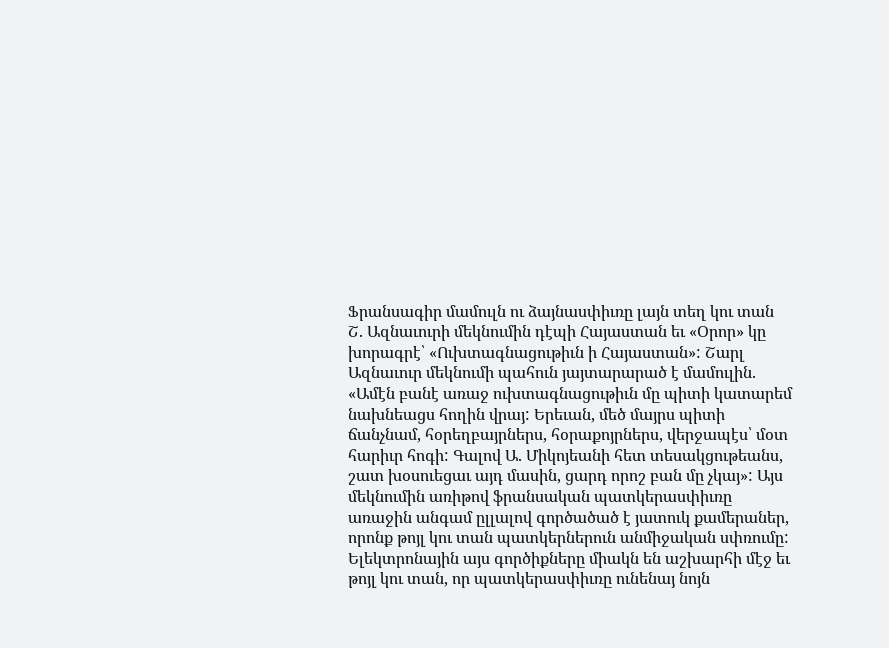Ֆրանսագիր մամուլն ու ձայնասփիւռը լայն տեղ կու տան Շ. Ազնաւուրի մեկնումին դէպի Հայաստան եւ «Օրոր» կը խորագրէ՝ «Ուխտագնացութիւն ի Հայաստան»: Շարլ Ազնաւուր մեկնումի պահուն յայտարարած է մամուլին. «Ամէն բանէ առաջ ուխտագնացութիւն մը պիտի կատարեմ նախնեացս հողին վրայ: Երեւան, մեծ մայրս պիտի ճանչնամ, հօրեղբայրներս, հօրաքոյրներս, վերջապէս՝ մօտ հարիւր հոգի: Գալով Ա. Միկոյեանի հետ տեսակցութեանս, շատ խօսուեցաւ այդ մասին, ցարդ որոշ բան մը չկայ»: Այս մեկնումին առիթով ֆրանսական պատկերասփիւռը առաջին անգամ ըլլալով գործածած է յատուկ քամերաներ, որոնք թոյլ կու տան պատկերներուն անմիջական սփռումը: Ելեկտրոնային այս գործիքները միակն են աշխարհի մէջ եւ թոյլ կու տան, որ պատկերասփիւռը ունենայ նոյն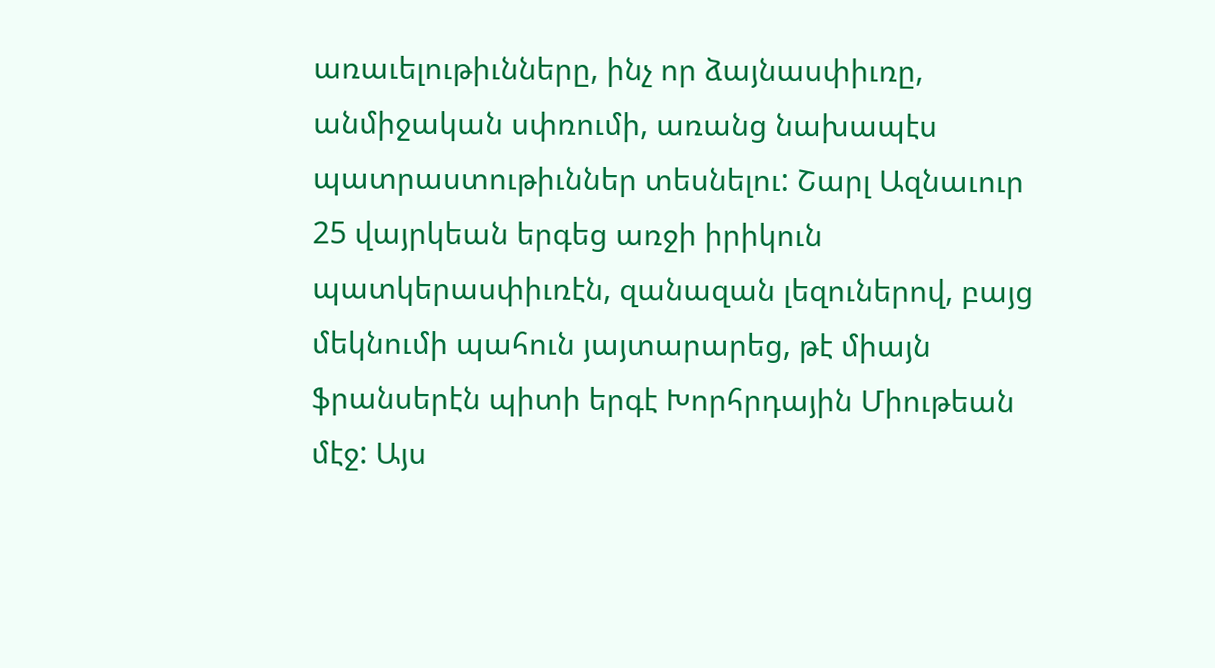առաւելութիւնները, ինչ որ ձայնասփիւռը, անմիջական սփռումի, առանց նախապէս պատրաստութիւններ տեսնելու: Շարլ Ազնաւուր 25 վայրկեան երգեց առջի իրիկուն պատկերասփիւռէն, զանազան լեզուներով, բայց մեկնումի պահուն յայտարարեց, թէ միայն ֆրանսերէն պիտի երգէ Խորհրդային Միութեան մէջ: Այս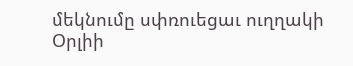մեկնումը սփռուեցաւ ուղղակի Օրլիի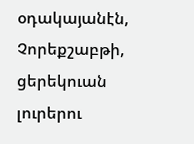օդակայանէն, Չորեքշաբթի, ցերեկուան լուրերու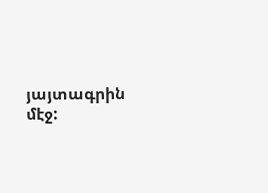յայտագրին մէջ: